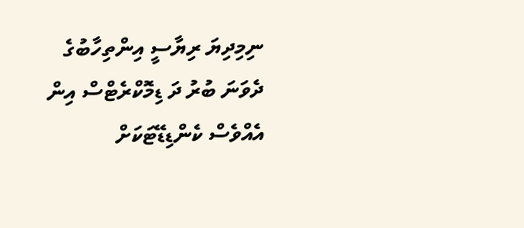ނިމިދިޔަ ރިޔާސީ އިންތިހާބުގެ ދެވަނަ ބުރު ދަ ޑިމޮކްރެޓްސް އިން އެއްވެސް ކެންޑިޑޭޓަކަށް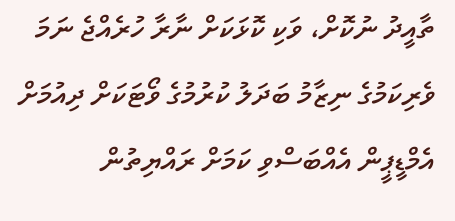ތާއީދު ނުކޮށް، ވަކި ކޮޅަކަށް ނާރާ ހުރެއްޖެ ނަމަ ވެރިކަމުގެ ނިޒާމު ބަދަލު ކުރުމުގެ ވޯޓަކަށް ދިއުމަށް އެމްޑީޕީން އެއްބަސްވި ކަމަށް ރައްޔިތުން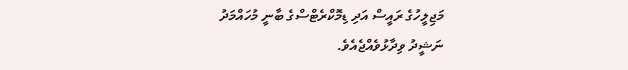މަޖިލީހުގެ ރައީސް އަދި ޑިމޮކްރެޓްސްގެ ބާނީ މުހައްމަދު ނަޝީދު ވިދާޅުވެއްޖެއެވެ.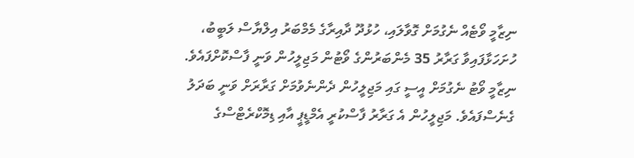ނިޒާމީ ވޯޓެއް ނެގުމަށް ގޮވާލައި، ހުޅުދޫ ދާއިރާގެ މެމްބަރު އިލްޔާސް ލަބީބު، ހުށަހަޅާފައިވާ ގަރާރު 35 މެންބަރުންގެ ވޯޓުން މަޖިލީހުން ވަނީ ފާސްކޮށްފައެވެ. ނިޒާމީ ވޯޓު ނެގުމަށް އީސީ ގައި މަޖިލީހުން ދެންނެވުމަށް ގަރާރަށް ވަނީ ބަދަލު ގެނެސްފައެވެ. މަޖިލީހުން އެ ގަރާރު ފާސްކުރީ އެމްޑީޕީ އާއި ޑިމޮކްރެޓްސްގެ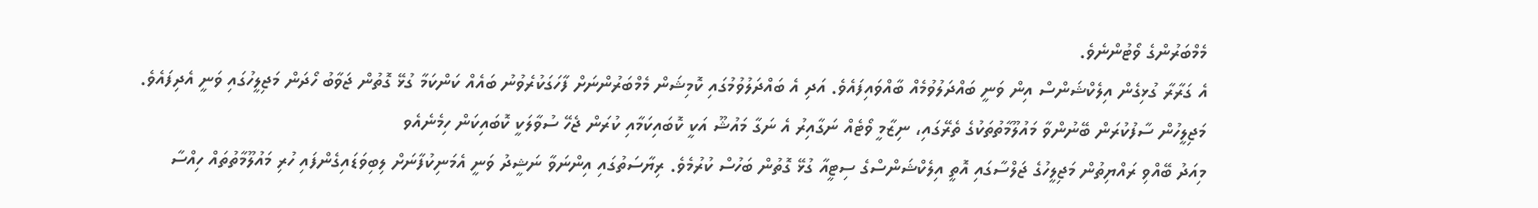މެމްބަރުންގެ ވޯޓުންނެވެ.
އެ ގަރާރާ ގުޅިގެން އިލެކްޝަންސް އިން ވަނީ ބައްދަލުވުމެއް ބާއްވައިފައެވެ. އަދި އެ ބައްދަލުވުމުގައި ކޮމިޝަން މެމްބަރުންނަށް ފާހަގަކުރެވުނު ބައެއް ކަންކަމާ ގުޅޭ ގޮތުން ޖަވާބު ހޯދަން މަޖިލީހުގައި ވަނީ އެދިފައެވެ.
މަޖިލީހުން ސާފުކުރަން ބޭނުންވާ މައުލޫމާތުތަކުގެ ތެރޭގައި، ނިޒާމީ ވޯޓެއް ނަގާއިރު އެ ނަގާ މައުޝޫ އަކީ ކޮބައިކަމާއި ކުރަން ޖެހޭ ސުވާލަކީ ކޮބައިކަން ހިމެނެއެވ
މިއަދު ބޭއްވި ރައްޔިތުން މަޖިލީހުގެ ޖަލްސާގައި އޮތީ އިލެކްޝަންސްގެ ސިޓީއާ ގުޅޭ ގޮތުން ބަހުސް ކުރުމެވެ. ރިޔާސަތުގައި އިންނަވާ ނަޝީދު ވަނީ އެމަނިކުފާނަށް ލިބިވަޑައިގެންފައި ހުރި މައުލޫމާތުތައް ހިއްސާ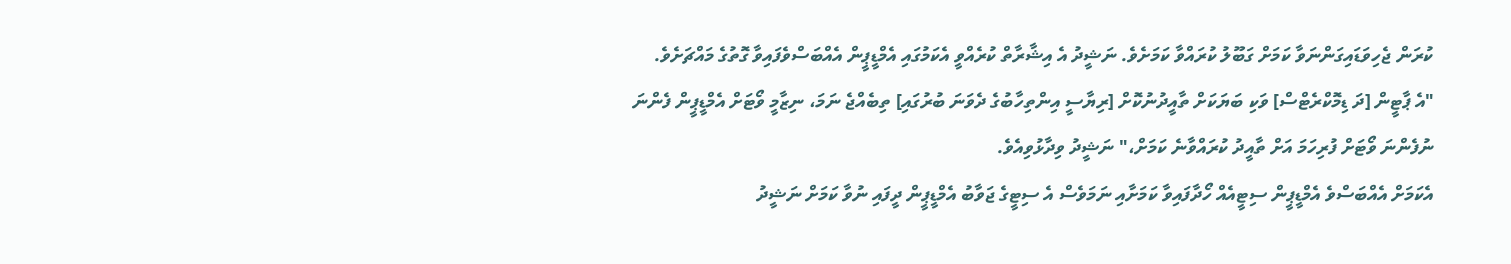ކުރަން ޖެހިވަޑައިގަންނަވާ ކަމަށް ގަބޫލު ކުރައްވާ ކަމަށެވެ. ނަޝީދު އެ އިޝާރާތް ކުރެއްވީ އެކަމުގައި އެމްޑީޕީން އެއްބަސްވެފައިވާ ގޮތުގެ މައްޗަށެވެ.
"އެ ޕާޓީން [ދަ ޑިމޮކްރެޓްސް] ވަކި ބަޔަކަށް ތާއީދުނުކޮށް [ރިޔާސީ އިންތިހާބުގެ ދެވަނަ ބުރުގައި] ތިބެއްޖެ ނަމަ، ނިޒާމީ ވޯޓަށް އެމްޑީޕީން ފެންނަ ނުފެންނަ ވޯޓަށް ފުރިހަމަ އަށް ތާއީދު ކުރައްވާނެ ކަމަށް،" ނަޝީދު ވިދާޅުވިއެވެ.
އެކަމަށް އެއްބަސްވެ އެމްޑީޕީން ސިޓީއެއް ހޯދާފައިވާ ކަމަށާއި ނަމަވެސް އެ ސިޓީގެ ޖަވާބު އެމްޑީޕީން ދީފައި ނުވާ ކަމަށް ނަޝީދު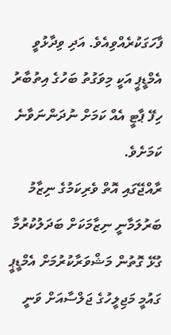ފާހަގަކުރެއްވިއެވެ. އަދި ވިދާޅުވީ އެމްޑީޕީ އަކީ މިވަގުތު ބަހުގެ އިތުބާރު ހިފޭ ޕާޓީ އެއް ކަމަށް ނުދަންނަވާނެ ކަމަށެވެ.
ރާއްޖޭގައި އޮތް ވެރިކަމުގެ ނިޒާމު ބަރުލަމާނީ ނިޒާމަކަށް ބަދަލުކުރުމާ ގުޅޭ ގޮތުން މަޝްވަރާކުރުމަށް އެމްޑީޕީ ގައުމީ މަޖިލީހުގެ ޖަލްސާއަށް ވަނީ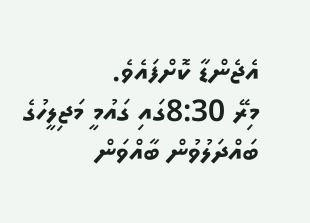އެޖެންޑާ ކޮށްފައެވެ.
މިރޭ 8:30ގައި ގައުމީ މަޖިލީހުގެ ބައްދަލުވުން ބާއްވަން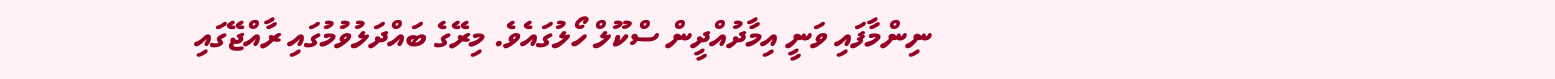ނިންމާފައި ވަނީ އިމާދުއްދީން ސްކޫލް ހޯލުގައެވެ. މިރޭގެ ބައްދަލުވުމުގައި ރާއްޖޭގައި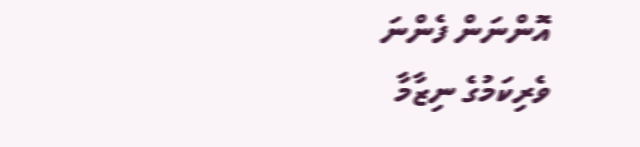އޮންނަން ފެންނަ ވެރިކަމުގެ ނިޒާމާ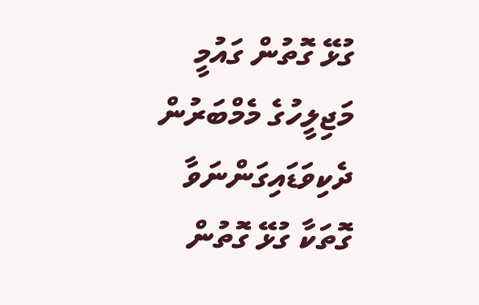ގުޅޭ ގޮތުން ގައުމީ މަޖިލީހުގެ މެމްބަރުން ދެކިވަޑައިގަންނަވާ ގޮތަކާ ގުޅޭ ގޮތުން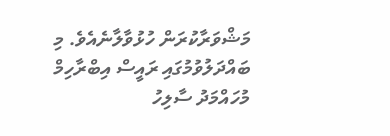މަޝްވަރާކުރަން ހުޅުވާލާނެއެވެ. މި ބައްދަލުވުމުގައި ރައީސް އިބްރާހިމް މުހައްމަދު ސާލިހު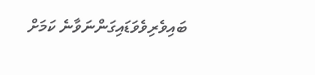ބައިވެރިވެވަޑައިގަންނަވާނެ ކަމަށް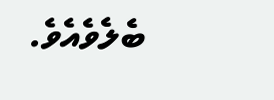ބެލެވެއެވެ.